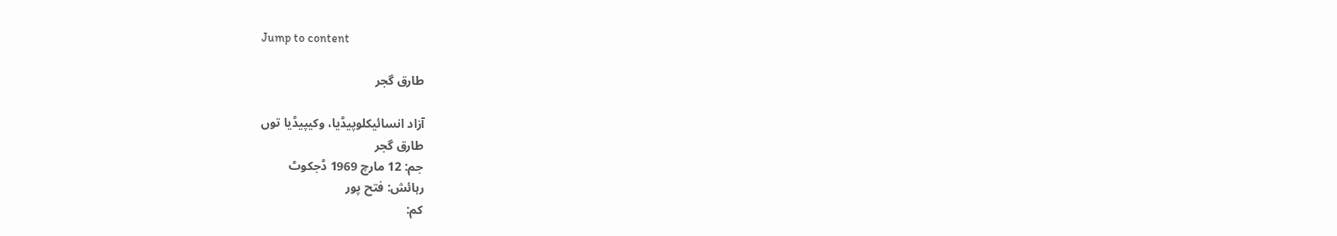Jump to content

طارق گجر

آزاد انسائیکلوپیڈیا، وکیپیڈیا توں
طارق گجر
جم: 12 مارچ 1969 ڈجکوٹ
رہائش: فتح پور
کم: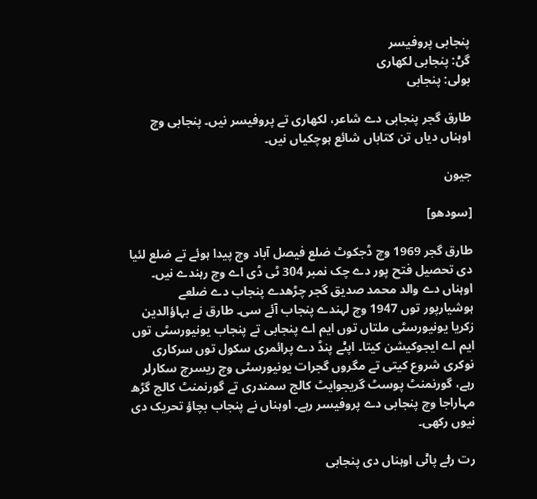پنجابی پروفیسر
گݨ: پنجابی لکھاری
بولی: پنجابی

طارق گجر پنجابی دے شاعر، لکھاری تے پروفیسر نیں۔ پنجابی وچ اوہناں دیاں تن کتاباں شائع ہوچکیاں نیں۔

جیون

[سودھو]

طارق گجر 1969 وچ ڈجکوٹ ضلع فیصل آباد وچ پیدا ہوئے تے ضلع لئیا دی تحصیل فتح پور دے چک نمبر 304 ٹی ڈی اے وچ رہندے نیں۔ اوہناں دے والد محمد صدیق گجر چڑھدے پنجاب دے ضلعے ہوشیارپور توں 1947 وچ لہندے پنجاب آئے سی۔ طارق نے بہاؤالدین زکریا یونیورسٹی ملتاں توں ایم اے پنجابی تے پنجاب یونیورسٹی توں ایم اے ایجوکیشن کیتا۔ اپݨے پنڈ دے پرائمری سکول توں سرکاری نوکری شروع کیتی تے مگروں گجرات یونیورسٹی وچ ریسرچ سکارلر رہے، گورنمنٹ پوسٹ گریجوایٹ کالج سمندری تے گورنمنٹ کالج گڑھ مہاراجا وچ پنجابی دے پروفیسر رہے۔ اوہناں نے پنجاب بچاؤ تحریک دی نیوں رکھی۔

رت رݪے پاݨی اوہناں دی پنجابی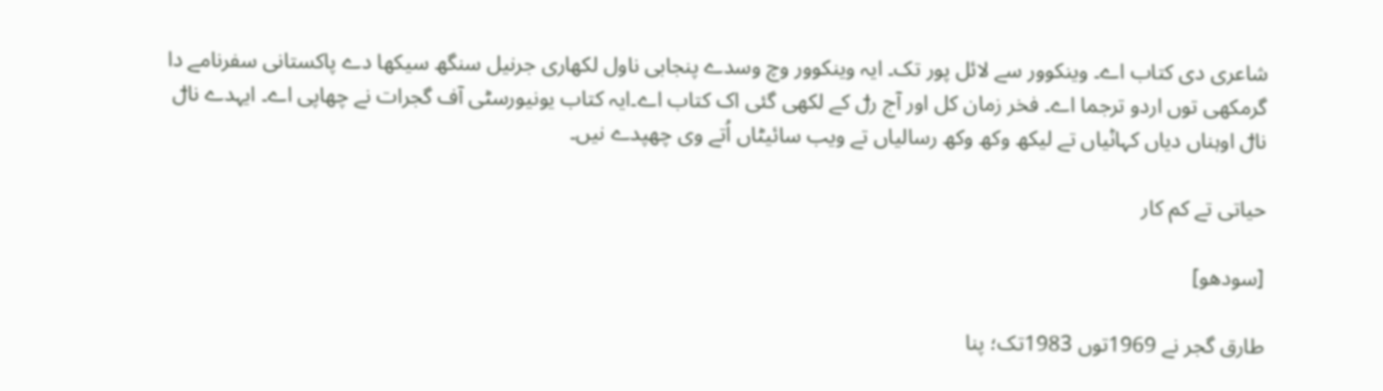شاعری دی کتاب اے۔ وینکوور سے لائل پور تک۔ ایہ وینکوور وچ وسدے پنجابی ناول لکھاری جرنیل سنگھ سیکھا دے پاکستانی سفرنامے دا گرمکھی توں اردو ترجما اے۔ فخر زمان کل اور آج رݪ کے لکھی گئی اک کتاب اے۔ایہ کتاب یونیورسٹی آف گجرات نے چھاپی اے۔ ایہدے ناݪ ناݪ اوہناں دیاں کہاݨیاں تے لیکھ وکھ وکھ رسالیاں تے ویب سائیٹاں اُتے وی چھپدے نیں۔

حیاتی تے کم کار

[سودھو]

طارق گجر نے 1969توں 1983تک؛ پنا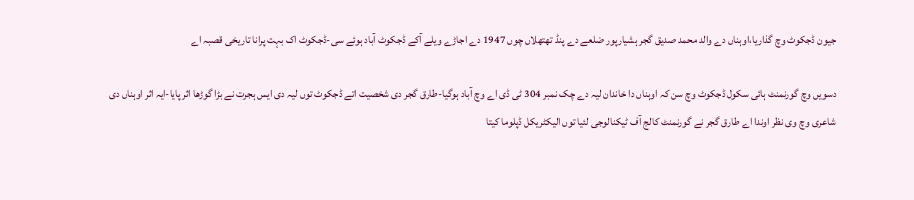جیون ڈجکوٹ وچ گذاریا،اوہناں دے والد محمد صدیق گجر ہشیارپور ضلعے دے پنڈ تھتھلاں چوں 1947 دے اجاڑے ویلے آکے ڈجکوٹ آباد ہوئے سی-ڈجکوٹ اک بہت پرانا تاریخی قصبہ اے

دسویں وچ گورنمنٹ ہائی سکول ڈجکوٹ وچ سن کہ اوہناں دا خاندان لیہ دے چک نمبر 304 ٹی ڈی اے وچ آباد ہوگیا-طارق گجر دی شخصیت اتے ڈجکوٹ توں لیہ دی ایس ہجرت نے بڑا گوڑھا اثر پایا-ایہ اثر اوہناں دی شاعری وچ وی نظر اوندا اے طارق گجر نے گورنمنٹ کالج آف ٹیکنالوجی لئیا توں الیکٹریکل ڈپلوما کیتا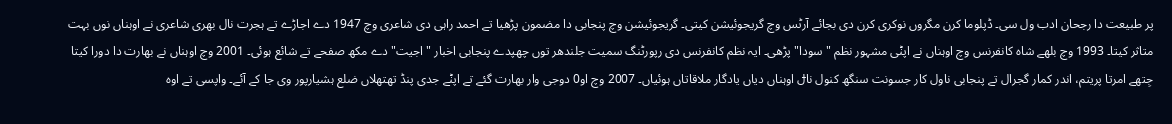پر طبیعت دا رجحان ادب ول سی۔ ڈپلوما کرن مگروں نوکری کرن دی بجائے آرٹس وچ گریجوئیشن کیتی۔ گریجوئیشن وچ پنجابی دا مضمون پڑھیا تے احمد راہی دی شاعری وچ 1947 دے اجاڑے تے ہجرت نال بھری شاعری نے اوہناں نوں بہت متاثر کیتا۔ 1993 وچ بلھے شاہ کانفرنس وچ اوہناں نے اپݨی مشہور نظم "سودا" پڑھی۔ ایہ نظم کانفرنس دی رپورٹنگ سمیت جلندھر توں چھپدے پنجابی اخبار "اجیت" دے مکھ صفحے تے شائع ہوئی۔ 2001 وچ اوہناں نے بھارت دا دورا کیتا جِتھے امرتا پریتم، اندر کمار گجرال تے پنجابی ناول کار جسونت سنگھ کنول ناݪ اوہناں دیاں یادگار ملاقاتاں ہوئیاں۔ 2007 وچ او0 دوجی وار بھارت گئے تے اپݨے جدی پنڈ تھتھلاں ضلع ہشیارپور وی جا کے آئے۔ واپسی تے اوہ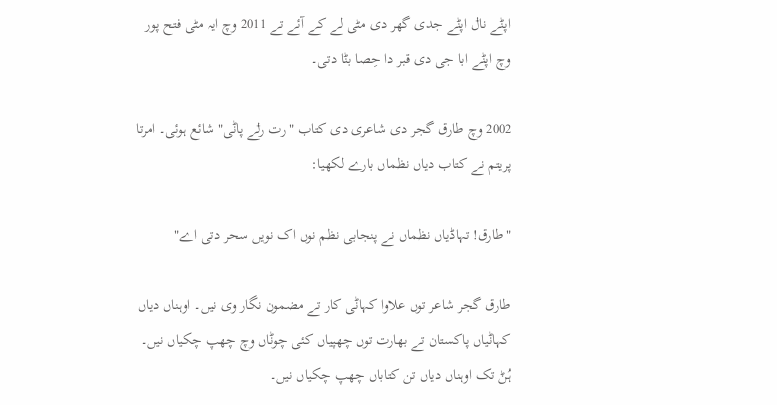اپݨے ناݪ اپݨے جدی گھر دی مٹی لے کے آئے تے 2011 وچ ایہ مٹی فتح پور وچ اپݨے ابا جی دی قبر دا حِصا بݨا دتی۔

2002 وچ طارق گجر دی شاعری دی کتاب "رت رݪے پاݨی" شائع ہوئی۔ امرتا پریتم نے کتاب دیاں نظماں بارے لکھیا:

"طارق! تہاڈیاں نظماں نے پنجابی نظم نوں اک نویں سحر دتی اے"

طارق گجر شاعر توں علاوا کہاݨی کار تے مضمون نگار وی نیں۔ اوہناں دیاں کہاݨیاں پاکستان تے بھارت توں چھپیاں کئی چوݨاں وچ چھپ چکیاں نیں۔ ہُݨ تک اوہناں دیاں تن کتاباں چھپ چکیاں نیں۔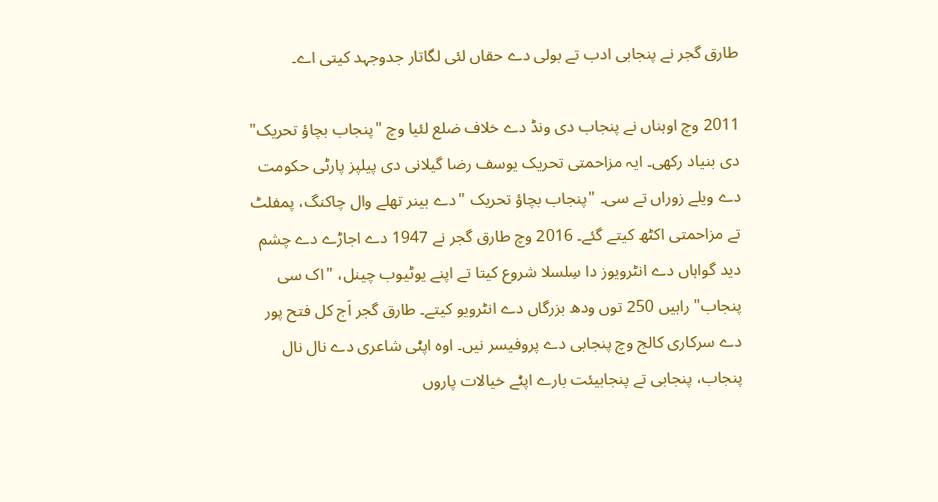طارق گجر نے پنجابی ادب تے بولی دے حقاں لئی لگاتار جدوجہد کیتی اے۔

2011 وچ اوہناں نے پنجاب دی ونڈ دے خلاف ضلع لئیا وچ "پنجاب بچاؤ تحریک" دی بنیاد رکھی۔ ایہ مزاحمتی تحریک یوسف رضا گیلانی دی پیلپز پارٹی حکومت دے ویلے زوراں تے سی۔ "پنجاب بچاؤ تحریک "دے بینر تھلے وال چاکنگ، پمفلٹ تے مزاحمتی اکٹھ کیتے گئے۔ 2016 وچ طارق گجر نے 1947 دے اجاڑے دے چشم دید گواہاں دے انٹرویوز دا سِلسلا شروع کیتا تے اپنے یوٹیوب چینل، "اک سی پنجاب" راہیں 250 توں ودھ بزرگاں دے انٹرویو کیتے۔ طارق گجر اَج کل فتح پور دے سرکاری کالج وچ پنجابی دے پروفیسر نیں۔ اوہ اپݨی شاعری دے نال نال پنجاب، پنجابی تے پنجابیئت بارے اپݨے خیالات پاروں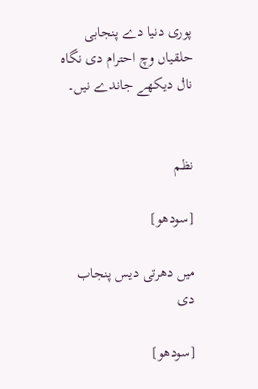پوری دنیا دے پنجابی حلقیاں وچ احترام دی نگاہ ناݪ دیکھے جاندے نیں۔


نظم

[سودھو]

میں دھرتی دیس پنجاب دی

[سودھو]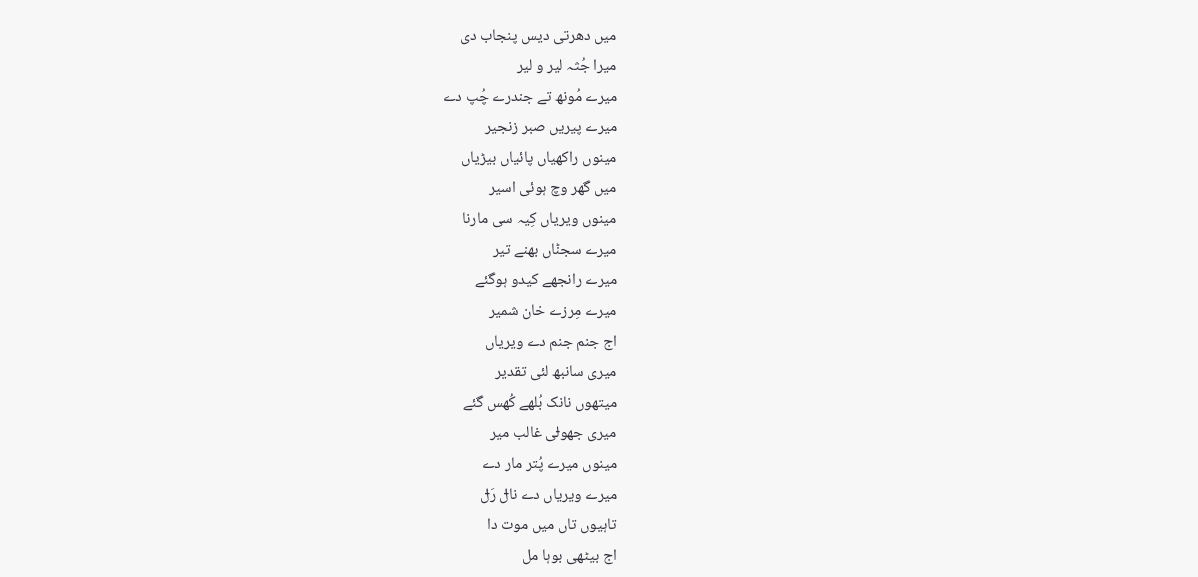میں دھرتی دیس پنجاب دی
میرا جُثہ لیر و لیر
میرے مُونھ تے جندرے چُپ دے
میرے پیریں صبر زنجیر
مینوں راکھیاں پائیاں بیڑیاں
میں گھر وچ ہوئی اسیر
مینوں ویریاں کِیہ سی مارنا
میرے سجݨاں بھنے تیر
میرے رانجھے کیدو ہوگئے
میرے مِرزے خان شمیر
اج جنم جنم دے ویریاں
میری سانبھ لئی تقدیر
میتھوں نانک بُلھے کُھس گئے
میری جھوݪی غالب میر
مینوں میرے پُتر مار دے
میرے ویریاں دے ناݪ رَݪ
تاہیوں تاں میں موت دا
اج بیٹھی بوہا مل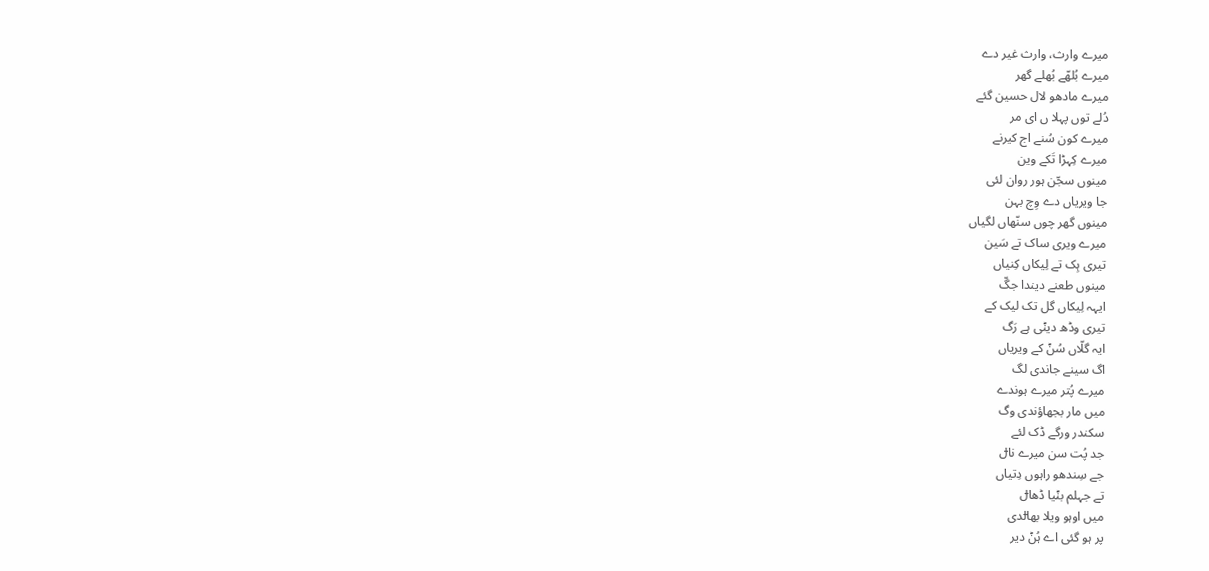میرے وارث، وارث غیر دے
میرے بُلھّے بُھلے گھر
میرے مادھو لال حسین گئے
دُلے توں پہلا ں ای مر
میرے کون سُنے اج کیرنے
میرے کِہڑا تَکے وین
مینوں سجّن ہور روان لئی
جا ویریاں دے وِچ بہن
مینوں گھر چوں سنّھاں لگیاں
میرے ویری ساک تے سَین
تیری ہِک تے لِیکاں کِنیاں
مینوں طعنے دیندا جگّ
ایہہ لِیکاں گل تک لیک کے
تیری وڈھ دیݨی ہے رَگ
ایہ گلّاں سُݨ کے ویریاں
اگ سینے جاندی لگ
میرے پُتر میرے ہوندے
میں مار بجھاؤندی وگ
سکندر ورگے ڈک لئے
جد پُت سن میرے ناݪ
جے سِندھو راہوں دِتیاں
تے جہلم بݨیا ڈھاݪ
میں اوہو ویلا بھاݪدی
پر ہو گئی اے ہُݨ دیر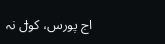اج پورس، کوݪ نہ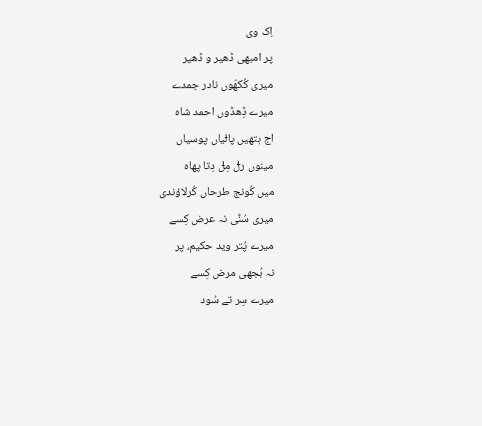اِک وی
پر امبھی ڈھیر و ڈھیر
میری کُکھّوں نادر جمدے
میرے ڈِھڈوں احمد شاہ
اج ہتھیں پاݪیاں پوسیاں
مینوں رݪ مِݪ دِتا پھاہ
میں کُونج طرحاں کُرلاؤندی
میری سُݨی نہ عرض کِسے
میرے پُتر وید حکیم، پر
نہ بُجھی مرض کِسے
میرے سِر تے سُود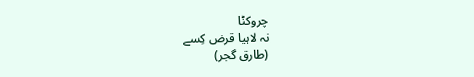چروکݨا
نہ لاہیا قرض کِسے
(طارق گجر)